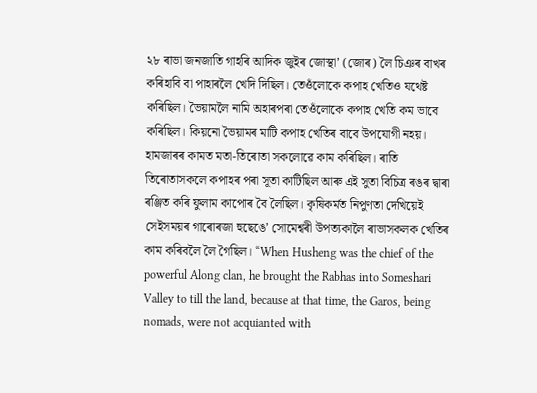২৮ ৰাভা জনজাতি গাহৰি আদিক জুইৰ জোস্থা’ (জোৰ) লৈ চিঞৰ বাখৰ কৰিহাবি বা পাহাৰলৈ খেদি দিছিল। তেওঁলোকে কপাহ খেতিও যথেষ্ট কৰিছিল। ভৈয়ামলৈ নামি অহাৰপৰা তেওঁলোকে কপাহ খেতি কম ভাবে কৰিছিল। কিয়নো ভৈয়ামৰ মাটি কপাহ খেতিৰ বাবে উপযোগী নহয়। হামজাৰৰ কামত মতা-তিৰোতা সকলোৱে কাম কৰিছিল। ৰাতি তিৰোতাসকলে কপাহৰ পৰা সূতা কাটিছিল আৰু এই সুতা বিচিত্ৰ ৰঙৰ দ্বাৰা ৰঞ্জিত কৰি ফুলাম কাপোৰ বৈ লৈছিল। কৃষিকৰ্মত নিপুণতা দেখিয়েই সেইসময়ৰ গাৰোৰজা হুছেঙে’ সোমেশ্বৰী উপত্যকালৈ ৰাভাসকলক খেতিৰ কাম কৰিবলৈ লৈ গৈছিল। “When Husheng was the chief of the powerful Along clan, he brought the Rabhas into Someshari Valley to till the land, because at that time, the Garos, being nomads, were not acquianted with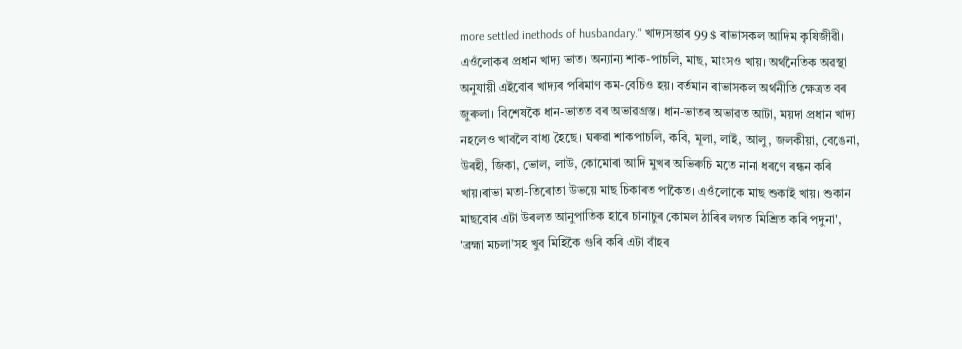more settled inethods of husbandary." খাদ্যসম্ভাৰ 99 $ ৰাভাসকল আদিম কৃষিজীৱী। এওঁলোকৰ প্ৰধান খাদ্য ভাত। অন্যান্য শাক-পাচলি, মাছ, মাংসও খায়। অৰ্থনৈতিক অৱস্থা অনুযায়ী এইবোৰ খাদ্যৰ পৰিমাণ কম-বেচিও হয়। বৰ্তমান ৰাভাসকল অৰ্থনীতি ক্ষেত্ৰত বৰ জুৰুলা। বিশেষকৈ ধান-ভাতত বৰ অভাৱগ্ৰস্ত। ধান-ভাতৰ অভাৱত আটা, ময়দা প্ৰধান খাদ্য নহলেও খাবলৈ বাধ্য হৈছে। ঘৰুৱা শাকপাচলি, কবি, মূলা, লাই, আলু, জলকীয়া, বেঙেনা, উৰহী, জিকা, ভোল, লাউ, কোমোৰা আদি মুখৰ অভিৰুচি মতে নানা ধৰণে ৰন্ধন কৰি খায়।ৰাভা মতা-তিৰোতা উভয়ে মাছ চিকাৰত পাকৈত। এওঁলোকে মাছ শুকাই খায়। শুকান মাছবোৰ এটা উৰলত আনুপাতিক হাৰে চানাচুৰ কোমল ঠাৰিৰ লগত মিশ্ৰিত কৰি পদুনা', 'ব্ৰহ্মা মচলা’সহ খুব মিহিকৈ গুৰি কৰি এটা বাঁহৰ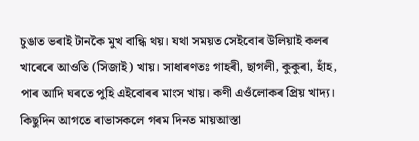চুঙাত ভৰাই টানকৈ মুখ বান্ধি থয়। যথা সময়ত সেইবোৰ উলিয়াই কলৰ খাৰেৰে আওতি (সিজাই) খায়। সাধাৰণতঃ গাহৰী, ছাগলী, কুকুৰা, হাঁহ, পাৰ আদি ঘৰতে পুহি এইবোৰৰ মাংস খায়। কণী এওঁলোকৰ প্ৰিয় খাদ্য। কিছুদিন আগতে ৰাভাসকলে গৰম দিনত মায়আস্তা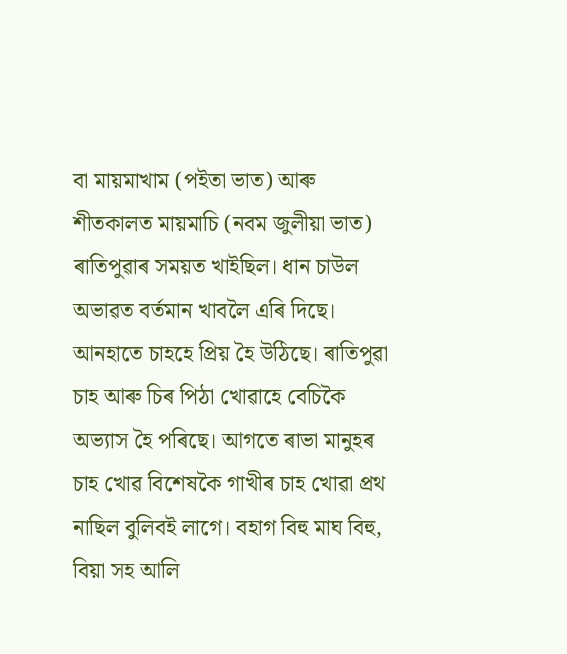বা মায়মাখাম (পইতা ভাত) আৰু শীতকালত মায়মাচি (নবম জুলীয়া ভাত) ৰাতিপুৱাৰ সময়ত খাইছিল। ধান চাউল অভাৱত বৰ্তমান খাবলৈ এৰি দিছে। আনহাতে চাহহে প্ৰিয় হৈ উঠিছে। ৰাতিপুৱা চাহ আৰু চিৰ পিঠা খোৱাহে বেচিকৈ অভ্যাস হৈ পৰিছে। আগতে ৰাভা মানুহৰ চাহ খোৱ বিশেষকৈ গাখীৰ চাহ খোৱা প্ৰথ নাছিল বুলিবই লাগে। বহাগ বিহু মাঘ বিহু, বিয়া সহ আলি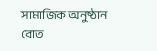সামাজিক অনুষ্ঠান বোত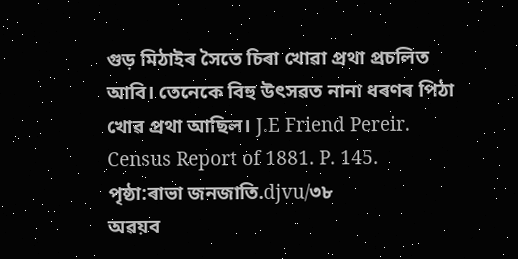গুড় মিঠাইৰ সৈতে চিৰা খোৱা প্ৰথা প্ৰচলিত আবি। তেনেকে বিহু উৎসৱত নানা ধৰণৰ পিঠা খোৱ প্ৰথা আছিল। J.E Friend Pereir. Census Report of 1881. P. 145.
পৃষ্ঠা:ৰাভা জনজাতি.djvu/৩৮
অৱয়ব